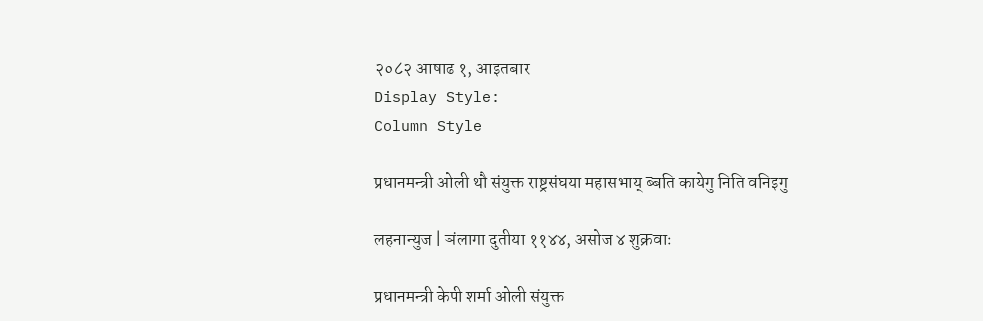२०८२ आषाढ १, आइतबार
Display Style:
Column Style

प्रधानमन्त्री ओली थौ संयुक्त राष्ट्रसंघया महासभाय् ब्बति कायेगु निति वनिइगु

लहनान्युज | ञंलागा दुतीया ११४४, असोज ४ शुक्रवाः

प्रधानमन्त्री केपी शर्मा ओली संयुक्त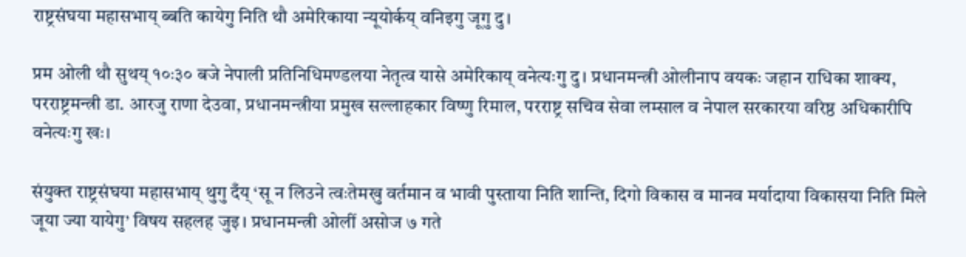राष्ट्रसंघया महासभाय् ब्बति कायेगु निति थौ अमेरिकाया न्यूयोर्कय् वनिइगु जूगु दु।

प्रम ओली थौ सुथय् १०ः३० बजे नेपाली प्रतिनिधिमण्डलया नेतृत्व यासे अमेरिकाय् वनेत्यःगु दु। प्रधानमन्त्री ओलीनाप वयकः जहान राधिका शाक्य, परराष्ट्रमन्त्री डा. आरजु राणा देउवा, प्रधानमन्त्रीया प्रमुख सल्लाहकार विष्णु रिमाल, परराष्ट्र सचिव सेवा लम्साल व नेपाल सरकारया वरिष्ठ अधिकारीपि वनेत्यःगु खः।

संयुक्त राष्ट्रसंघया महासभाय् थुगु दँय् ‘सू न लिउने त्वःतेमखु वर्तमान व भावी पुस्ताया निति शान्ति, दिगो विकास व मानव मर्यादाया विकासया निति मिले जूया ज्या यायेगु’ विषय सहलह जुइ। प्रधानमन्त्री ओलीं असोज ७ गते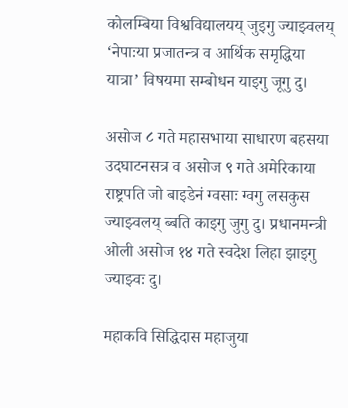कोलम्बिया विश्वविद्यालयय् जुइगु ज्याझ्वलय् ‘नेपाःया प्रजातन्त्र व आर्थिक समृद्धिया यात्रा’ विषयमा सम्बोधन याइगु जूगु दु।

असोज ८ गते महासभाया साधारण बहसया उदघाटनसत्र व असोज ९ गते अमेरिकाया राष्ट्रपति जो बाइडेनं ग्वसाः ग्वगु लसकुस ज्याझ्वलय् ब्बति काइगु जुगु दु। प्रधानमन्त्री ओली असोज १४ गते स्वदेश लिहा झाइगु ज्याझ्वः दु।

महाकवि सिद्धिदास महाजुया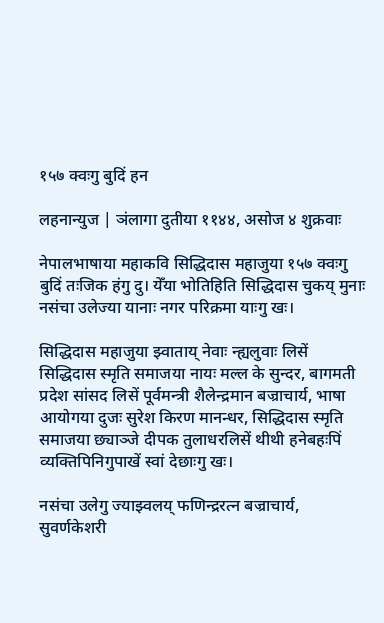१५७ क्वःगु बुदिं हन

लहनान्युज | ञंलागा दुतीया ११४४, असोज ४ शुक्रवाः

नेपालभाषाया महाकवि सिद्धिदास महाजुया १५७ क्वःगु बुदिं तःजिक हंगु दु। येँया भोतिहिति सिद्धिदास चुकय् मुनाः नसंचा उलेज्या यानाः नगर परिक्रमा याःगु खः।

सिद्धिदास महाजुया झ्वाताय् नेवाः न्ह्यलुवाः लिसें सिद्धिदास स्मृति समाजया नायः मल्ल के सुन्दर, बागमती प्रदेश सांसद लिसें पूर्वमन्त्री शैलेन्द्रमान बज्राचार्य, भाषा आयोगया दुजः सुरेश किरण मानन्धर, सिद्धिदास स्मृति समाजया छ्याञ्जे दीपक तुलाधरलिसें थीथी हनेबहःपिं व्यक्तिपिनिगुपाखें स्वां देछाःगु खः।

नसंचा उलेगु ज्याझ्वलय् फणिन्द्ररत्न बज्राचार्य, सुवर्णकेशरी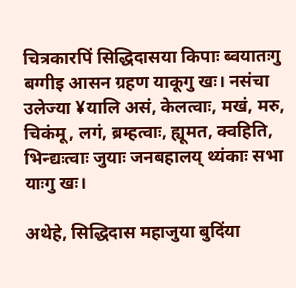चित्रकारपिं सिद्धिदासया किपाः ब्वयातःगु बग्गीइ आसन ग्रहण याकूगु खः। नसंचा उलेज्या ¥यालि असं, केलत्वाः, मखं, मरु, चिकंमू, लगं, ब्रम्हत्वाः, ह्यूमत, क्वहिति, भिन्द्यःत्वाः जुयाः जनबहालय् थ्यंकाः सभा याःगु खः।

अथेहे, सिद्धिदास महाजुया बुदिंया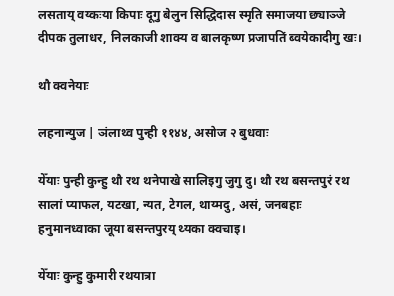लसताय् वय्कःया किपाः दूगु बेलुन सिद्धिदास स्मृति समाजया छ्याञ्जे दीपक तुलाधर, निलकाजी शाक्य व बालकृष्ण प्रजापतिं ब्वयेकादीगु खः।

थौ क्वनेयाः

लहनान्युज | ञंलाथ्व पुन्ही ११४४, असोज २ बुधवाः

येँयाः पुन्ही कुन्हु थौ रथ थनेपाखे सालिइगु जुगु दु। थौ रथ बसन्तपुरं रथ सालां प्याफल, यटखा, न्यत, टेगल, थाय्मदु, असं, जनबहाः हनुमानध्वाका जूया बसन्तपुरय् थ्यका क्वचाइ।

येँयाः कुन्हु कुमारी रथयात्रा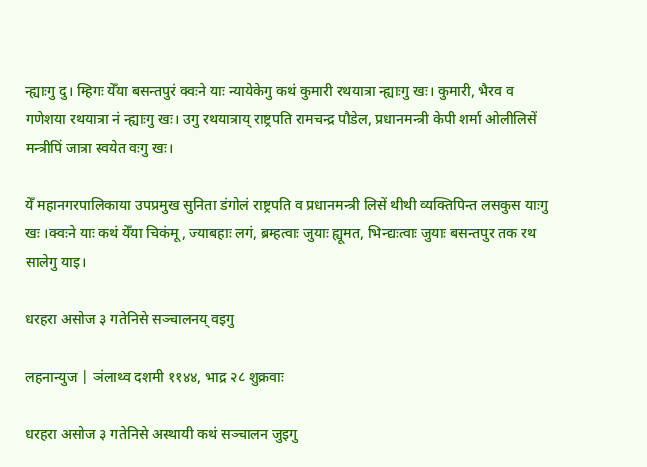न्ह्याःगु दु। म्हिगः येँया बसन्तपुरं क्वःने याः न्यायेकेगु कथं कुमारी रथयात्रा न्ह्याःगु खः। कुमारी, भैरव व गणेशया रथयात्रा नं न्ह्याःगु खः। उगु रथयात्राय् राष्ट्रपति रामचन्द्र पौडेल, प्रधानमन्त्री केपी शर्मा ओलीलिसें मन्त्रीपिं जात्रा स्वयेत वःगु खः।

येँ महानगरपालिकाया उपप्रमुख सुनिता डंगोलं राष्ट्रपति व प्रधानमन्त्री लिसें थीथी व्यक्तिपिन्त लसकुस याःगु खः ।क्वःने याः कथं येँया चिकंमू, ज्याबहाः लगं, ब्रम्हत्वाः जुयाः ह्यूमत, भिन्द्यःत्वाः जुयाः बसन्तपुर तक रथ सालेगु याइ।

धरहरा असोज ३ गतेनिसे सञ्चालनय् वइगु

लहनान्युज | ञंलाथ्व दशमी ११४४, भाद्र २८ शुक्रवाः

धरहरा असोज ३ गतेनिसे अस्थायी कथं सञ्चालन जुइगु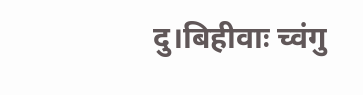दु।बिहीवाः च्वंगु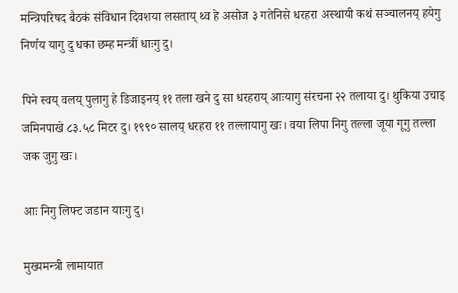मन्त्रिपरिषद बैठकं संविधान दिवशया लसताय् थ्व हे असोज ३ गतेनिसे धरहरा अस्थायी कथं सञ्चालनय् हयेगु निर्णय यागु दु धका छम्ह मन्त्रीं धाःगु दु।

पिने स्वय् वलय् पुलागु हे डिजाइनय् ११ तला खने दु सा धरहराय् आःयागु संरचना २२ तलाया दु। थुकिया उचाइ जमिनपाखे ८३.५८ मिटर दु। १९९० सालय् धरहरा ११ तल्लायागु खः। वया लिपा निगु तल्ला जूया गूगु तल्ला जक जुगु खः।

आः निगु लिफ्ट जडान याःगु दु।

मुख्यमन्त्री लामायात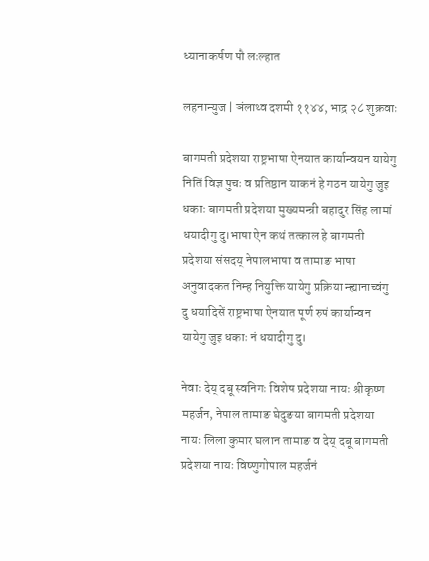ध्यानाकर्षण पौ लःल्हात

लहनान्युज | ञंलाथ्व दशमी ११४४, भाद्र २८ शुक्रवाः

बागमती प्रदेशया राष्ट्रभाषा ऐनयात कार्यान्वयन यायेगु नितिं विज्ञ पुचः व प्रतिष्ठान याकनं हे गठन यायेगु जुइ धकाः बागमती प्रदेशया मुख्यमन्त्री बहादुर सिंह लामां धयादीगु दु।भाषा ऐन कथं तत्काल हे बागमती प्रदेशया संसदय् नेपालभाषा व तामाङ भाषा अनुवादकत निम्ह नियुक्ति यायेगु प्रक्रिया न्ह्यानाच्वंगु दु धयादिसें राष्ट्रभाषा ऐनयात पूर्ण रुपं कार्यान्वन यायेगु जुइ धकाः नं धयादीगु दु।

नेवाः देय् दबू स्वनिगः विशेष प्रदेशया नायः श्रीकृष्ण महर्जन, नेपाल तामाङ घेदुङया बागमती प्रदेशया नायः लिला कुमार घलान तामाङ व देय् दबू बागमती प्रदेशया नायः विष्णुगोपाल महर्जनं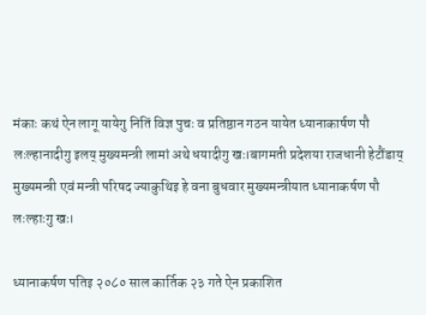मंकाः कथं ऐन लागू यायेगु नितिं विज्ञ पुचः व प्रतिष्ठान गठन यायेत ध्यानाकार्षण पौ लःल्हानादीगु इलय् मुख्यमन्त्री लामां अथे धयादीगु खः।बागमती प्रदेशया राजधानी हेटौंडाय् मुख्यमन्त्री एवं मन्त्री परिषद ज्याकुथिइ हे वना बुधवार मुख्यमन्त्रीयात ध्यानाकर्षण पौ लःल्हाःगु खः।

ध्यानाकर्षण पतिइ २०८० साल कार्तिक २३ गते ऐन प्रकाशित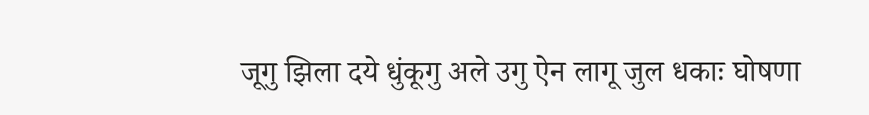जूगु झिला दये धुंकूगु अले उगु ऐन लागू जुल धकाः घोषणा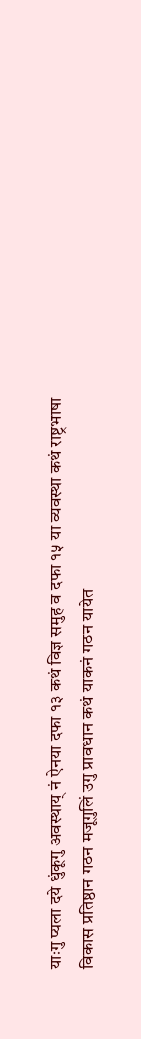याःगु प्यला दये धुंकूगु अवस्थाय् नं ऐनया दफा १३ कथं विज्ञ समुह व दफा १५ या व्यवस्था कथं राष्ट्रभाषा विकास प्रतिष्ठान गठन मजूगुलिं उगु प्रावधान कथं याकनं गठन यायेत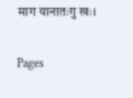माग यानातःगु खः।

Pages